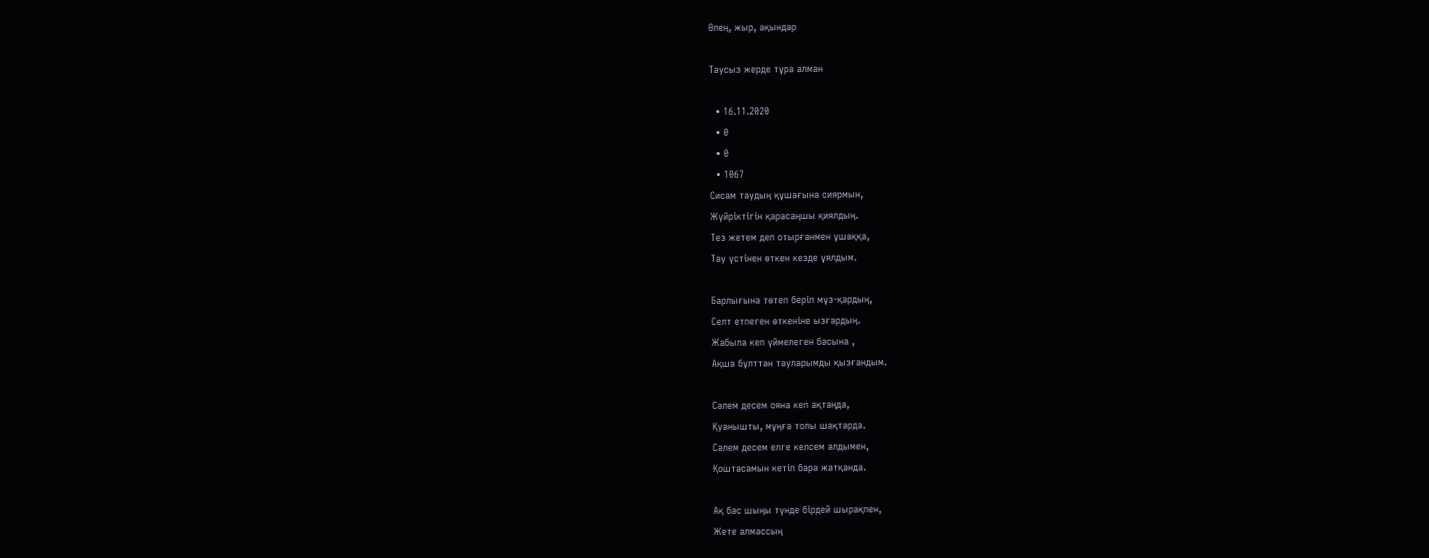Өлең, жыр, ақындар

Таусыз жерде тұра алман

  • 16.11.2020
  • 0
  • 0
  • 1067
Сисам таудың құшағына сиярмын,
Жүйріктігін қарасаңшы қиялдың.
Тез жетем деп отырғанмен ұшаққа,
Тау үстінен өткен кезде ұялдым.

Барлығына төтеп беріп мұз-қардың,
Селт етпеген өткеніне ызғардың.
Жабыла кеп үймелеген басына ,
Ақша бұлттан тауларымды қызғандым.

Сәлем десем ояна кеп ақтаңда,
Қуанышты, мұңға толы шақтарда.
Сәлем десем елге келсем алдымен,
Қоштасамын кетіп бара жатқанда.

Ақ бас шыңы түнде бірдей шырақпен,
Жете алмассың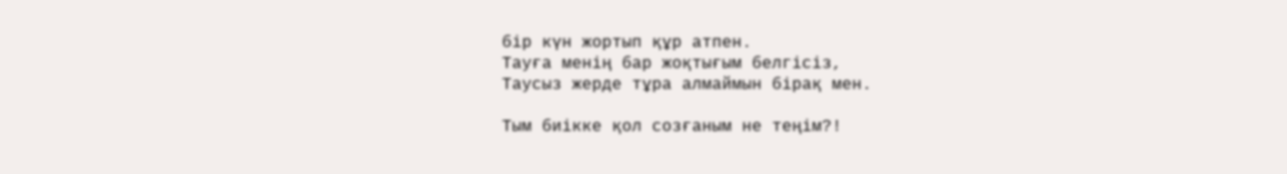бір күн жортып құр атпен.
Тауға менің бар жоқтығым белгісіз,
Таусыз жерде тұра алмаймын бірақ мен.

Тым биікке қол созғаным не теңім?!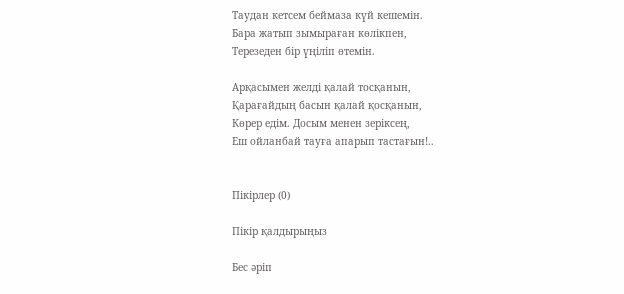Таудан кетсем беймаза күй кешемін.
Бара жатып зымыраған көлікпен,
Терезеден бір үңіліп өтемін.

Арқасымен желді қалай тосқанын,
Қарағайдың басын қалай қосқанын,
Көрер едім. Досым менен зеріксең,
Еш ойланбай тауға апарып тастағын!..


Пікірлер (0)

Пікір қалдырыңыз

Бес әріп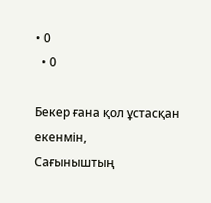• 0
  • 0

Бекер ғана қол ұстасқан екенмін,
Сағыныштың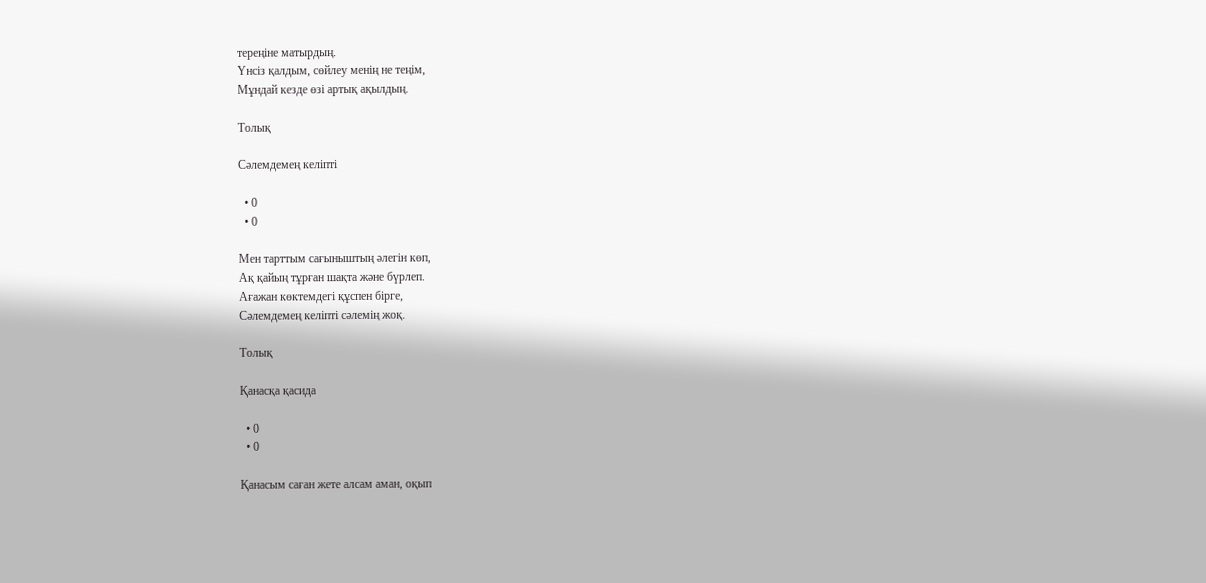тереңіне матырдың.
Үнсіз қалдым, сөйлеу менің не теңім,
Мұндай кезде өзі артық ақылдың.

Толық

Сәлемдемең келіпті

  • 0
  • 0

Мен тарттым сағыныштың әлегін көп,
Ақ қайың тұрған шақта және бүрлеп.
Ағажан көктемдегі құспен бірге,
Сәлемдемең келіпті сәлемің жоқ.

Толық

Қанасқа қасида

  • 0
  • 0

Қанасым саған жете алсам аман, оқып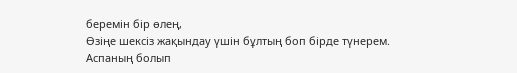беремін бір өлең,
Өзіңе шексіз жақындау үшін бұлтың боп бірде түнерем.
Аспаның болып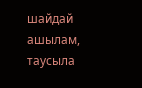шайдай ашылам, таусыла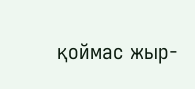қоймас жыр-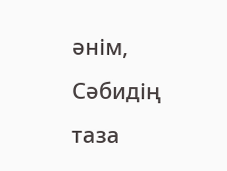әнім,
Сәбидің таза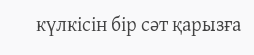күлкісін бір сәт қарызға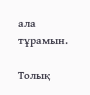ала тұрамын.

Толық